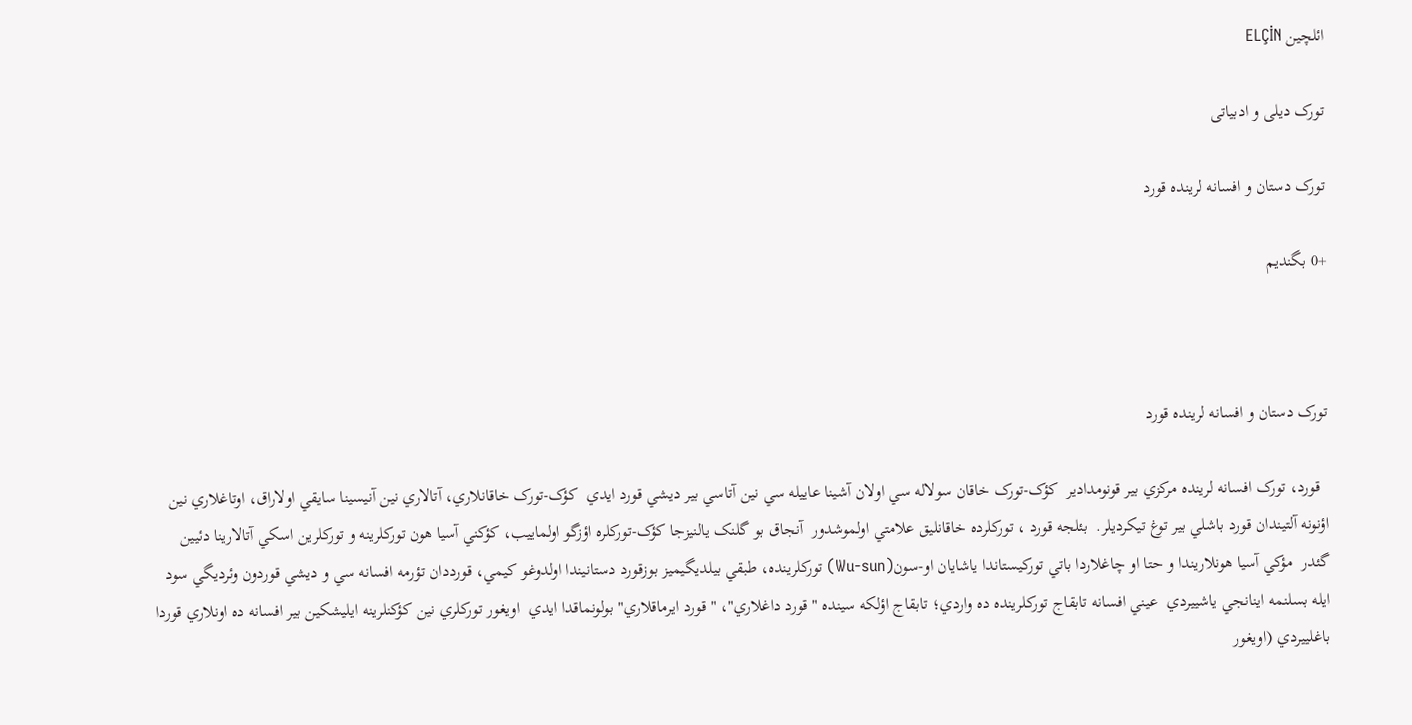ائلچین ELÇİN

تورک دیلی و ادبیاتی

تورک دستان و افسانه لرينده قورد

+0 بگندیم



تورک دستان و افسانه لرينده قورد

  قورد، تورک افسانه لرينده مرکزي بير قونومدادير  کؤک-تورک خاقان سولاله سي اولان آشينا عاييله سي نين آتاسي بير ديشي قورد ايدي  کؤک-تورک خاقانلاري، آتالاري نين آنيسينا سايقي اولاراق، اوتاغلاري نين اؤنونه آلتيندان قورد باشلي بير توغ تيکرديلر.  بئلجه قورد ، تورکلرده خاقانليق علامتي اولموشدور  آنجاق بو گلنک يالنيزجا کؤک-تورکلره اؤزگو اولماييب، کؤکني آسيا هون تورکلرينه و تورکلرين اسکي آتالارينا دئيين گئدر  مؤکي آسيا هونلاريندا و حتا او چاغلاردا باتي تورکيستاندا ياشايان او-سون(Wu-sun) تورکلرينده، طبقي بيلديگيميز بوزقورد دستانيندا اولدوغو كيمي، قورددان تؤرمه افسانه سي و ديشي قوردون وئرديگي سود ايله بسلنمه اينانجي ياشييردي  عيني افسانه تابقاج تورکلرينده ده واردي؛ تابقاج اؤلکه سينده "قورد داغلاري"، "قورد ايرماقلاري" بولونماقدا ايدي  اويغور تورکلري نين کؤکنلرينه ايليشکين بير افسانه ده اونلاري قوردا باغلييردي (اويغور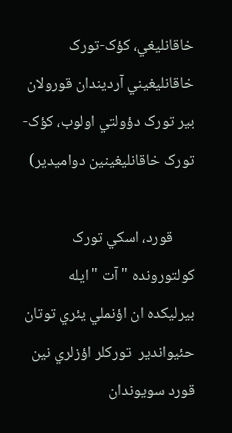خاقانليغي، کؤک-تورک خاقانليغيني آرديندان قورولان بير تورک دؤولتي اولوب، کؤک-تورک خاقانليغينين دواميدير)

      قورد، اسکي تورک کولتورونده "آت "ايله بيرليکده ان اؤنملي يئري توتان حئيواندير  تورکلر اؤزلري نين قورد سويوندان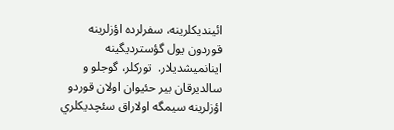ائينديکلرينه، سفرلرده اؤزلرينه قوردون يول گؤسترديگينه اينانميشديلار.  تورکلر، گوجلو و سالديرقان بير حئيوان اولان قوردو اؤزلرينه سيمگه اولاراق سئچديکلري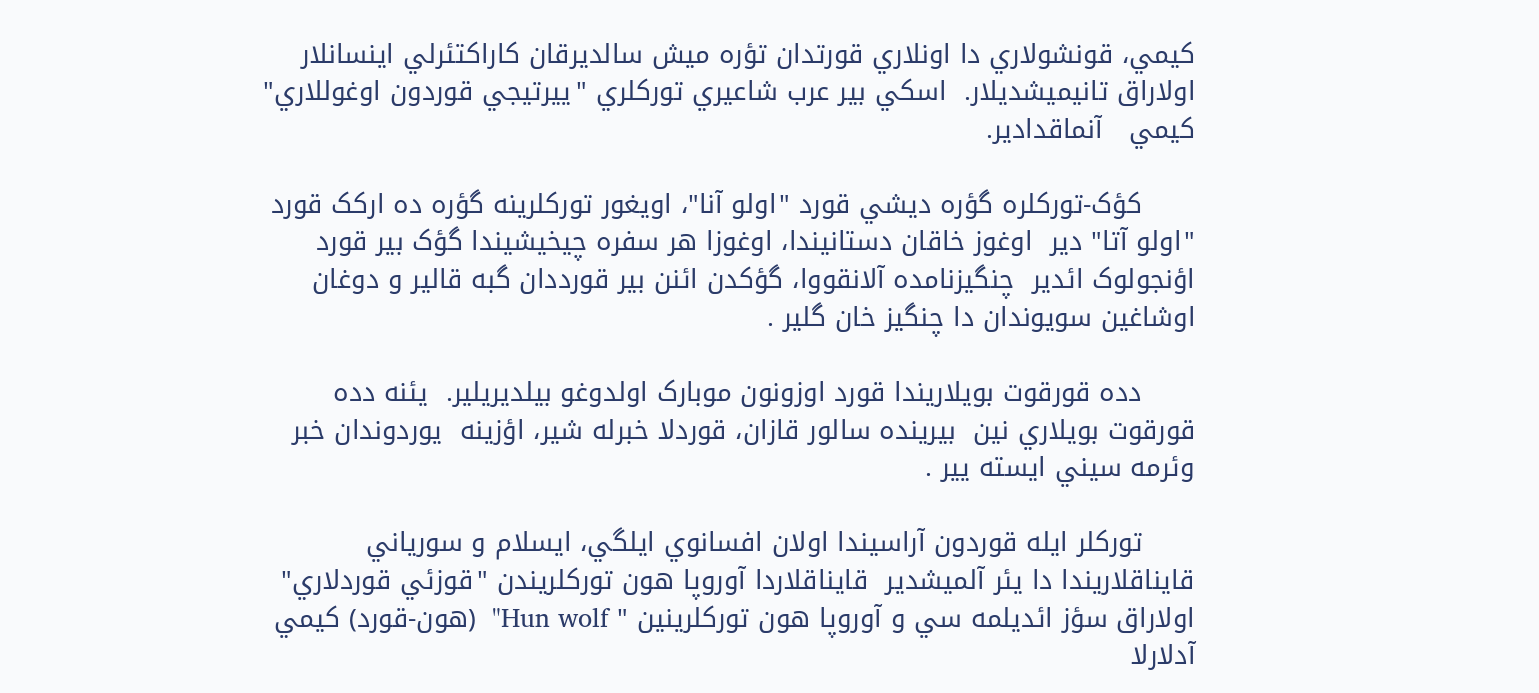كيمي، قونشولاري دا اونلاري قورتدان تؤره ميش سالديرقان کاراكتئرلي اينسانلار اولاراق تانيميشديلار.  اسکي بير عرب شاعيري تورکلري "ييرتيجي قوردون اوغوللاري" كيمي   آنماقدادير.

      کؤک-تورکلره گؤره ديشي قورد "اولو آنا"، اويغور تورکلرينه گؤره ده ارکک قورد "اولو آتا" دير  اوغوز خاقان دستانيندا، اوغوزا هر سفره چيخيشيندا گؤک بير قورد اؤنجولوک ائدير  چنگيزنامده آلانقووا، گؤکدن ائنن بير قورددان گبه قالير و دوغان اوشاغين سويوندان دا چنگيز خان گلير .

      دده قورقوت بويلاريندا قورد اوزونون موبارک اولدوغو بيلديريلير.  يئنه دده قورقوت بويلاري نين  بيرينده سالور قازان، قوردلا خبرله شير، اؤزينه  يوردوندان خبر وئرمه سيني ايسته يير .

      تورکلر ايله قوردون آراسيندا اولان افسانوي ايلگي، ايسلام و سورياني قايناقلاريندا دا يئر آلميشدير  قايناقلاردا آوروپا هون تورکلريندن "قوزئي قوردلاري" اولاراق سؤز ائديلمه سي و آوروپا هون تورکلرينين " Hun wolf"  (هون-قورد) كيمي آدلارلا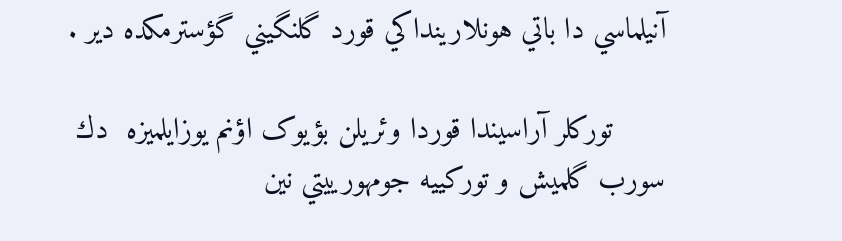آنيلماسي دا باتي هونلارينداکي قورد گلنگيني گؤسترمکده دير .

      تورکلر آراسيندا قوردا وئريلن بؤيوک اؤنم يوزايلميزه  دك سورب گلميش و تورکييه جومهورييتي نين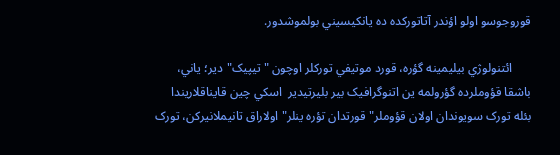قوروجوسو اولو اؤندر آتاتورکده ده يانکيسيني بولموشدور.

      ائتنولوژي بيليمينه گؤره، قورد موتيفي تورکلر اوچون "تيپيک"دير؛ ياني، باشقا قؤوملرده گؤرولمه ين اتنوگرافيک بير بليرتيدير  اسکي چين قايناقلاريندا بئله تورک سويوندان اولان قؤوملر" قورتدان تؤره ينلر" اولاراق تانيملانيرکن، تورک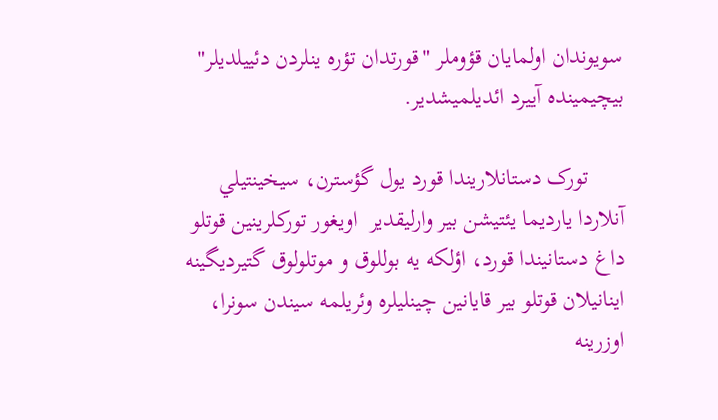سويوندان اولمايان قؤوملر "قورتدان تؤره ينلردن دئييلديلر" بيچيمينده آييرد ائديلميشدير.

      تورک دستانلاريندا قورد يول گؤسترن، سيخينتيلي آنلاردا يارديما يئتيشن بير وارليقدير  اويغور تورکلرينين قوتلو داغ دستانيندا قورد، اؤلکه يه بوللوق و موتلولوق گتيرديگينه اينانيلان قوتلو بير قايانين چينليلره وئريلمه سيندن سونرا، اوزرينه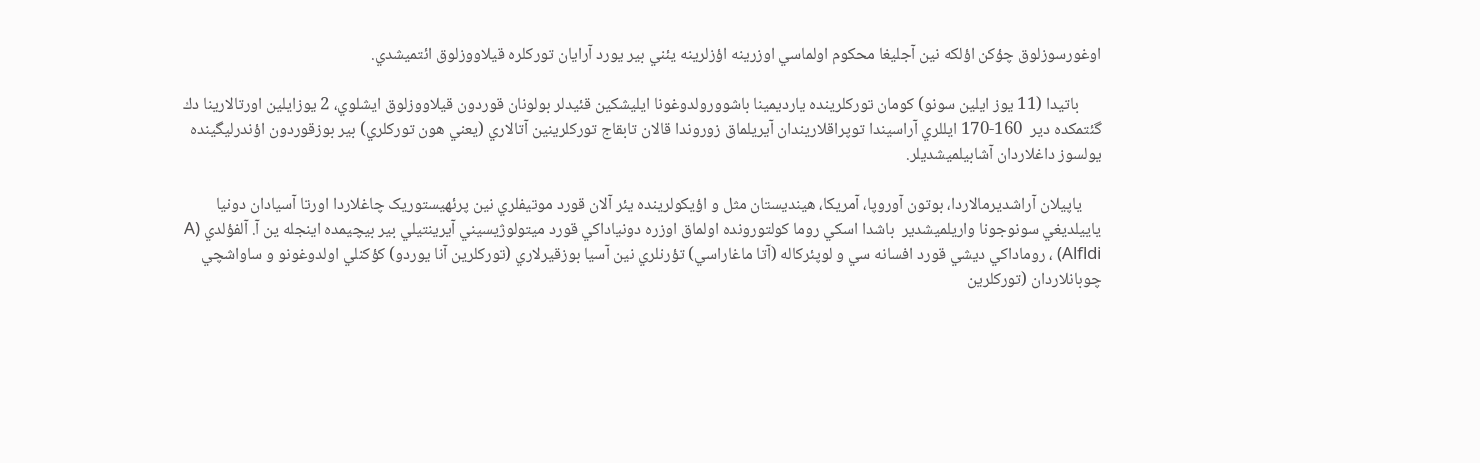اوغورسوزلوق چؤکن اؤلکه نين آجليغا محكوم اولماسي اوزرينه اؤزلرينه يئني بير يورد آرايان تورکلره قيلاووزلوق ائتميشدي.

      باتيدا (11 يوز ايلين سونو) کومان تورکلرينده يارديمينا باشوورولدوغونا ايليشکين قئيدلر بولونان قوردون قيلاووزلوق ايشلوي، 2 يوزايلين اورتالارينا دك گئتمکده دير  160-170 ايللري آراسيندا توپراقلاريندان آيريلماق زوروندا قالان تابقاج تورکلرينين آتالاري (يعني هون تورکلري) بير بوزقوردون اؤندرليگينده يولسوز داغلاردان آشابيلميشديلر.

     ياپيلان آراشديرمالاردا، بوتون آوروپا، آمريکا، هينديستان مثل و اؤيکولرينده يئر آلان قورد موتيفلري نين پرئهيستوريک چاغلاردا اورتا آسيادان دونيا ياييلديغي سونوجونا واريلميشدير  باشدا اسکي روما کولتورونده اولماق اوزره دونياداکي قورد ميتولوژيسيني آيرينتيلي بير بيچيمده اينجله ين آ. آلفؤلدي (A Alfldi) ، روماداکي ديشي قورد افسانه سي و لوپئرکاله (آتا ماغاراسي) تؤرنلري نين آسيا بوزقيرلاري (تورکلرين آنا يوردو) کؤکنلي اولدوغونو و ساواشچي چوبانلاردان (تورکلرين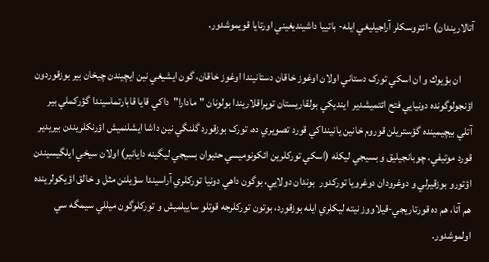آتالاريندان) -ائتروسکلر آراجيليغي ايله- باتييا داشينديغيني اورتايا قويموشدور.

      ان بؤيوك و ان اسکي تورک دستاني اولان اوغوز خاقان دستانيندا اوغوز خاقان، گون ايشيغي نين ايچيندن چيخان بير بوزقوردون اؤنجولوگونده دونيايي فتح ائتميشدير  اينديكي بولقاريستان توپراقلاريندا بولونان "مادارا"داکي قايا قابارتماسيندا گؤرکملي بير آتلي بيچيمينده گؤستريلن قوروم خانين يانينداکي قورد تصويري ده، تورک بوزقورد گلنگي نين داشا ايشلنميش اؤرنکلريندن بيريدير  قورد موتيفي، چوبانجيليق و بسيجي ليکله (اسکي تورکلرين ائکونوميسي حئيوان بسيجي ليگينه دايانير) اولان سيخي ايلگيسيندن اؤتورو بوزقيرلي و دوغرودان دوغرويا تورکدور  بوندان دولايي، بوگون داهي دونيا تورکلري آراسيندا سؤيلنن مثل و خالق اؤيکولرينده هم آتا، هم ده قورتاريجي-قيلاووز نيته ليکلري ايله بوزقورد، بوتون تورکلرجه قوتلو ساييلميش و تورکلوگون ميللي سيمگه سي اولموشدور.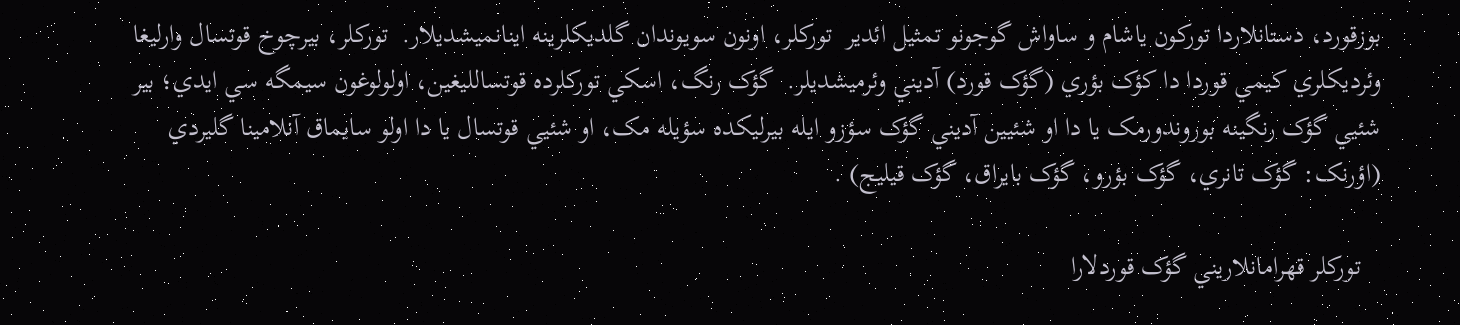بوزقورد، دستانلاردا تورکون ياشام و ساواش گوجونو تمثيل ائدير  تورکلر، اونون سويوندان گلديکلرينه اينانميشديلار.  تورکلر، بيرچوخ قوتسال وارليغا وئرديکلري كيمي قوردا دا کؤک بؤري (گؤک قورد) آديني وئرميشديلر.  گؤک رنگ، اسکي تورکلرده قوتسالليغين، اولولوغون سيمگه سي ايدي؛ بير شئيي گؤک رنگينه بوروندورمک يا دا او شئيين آديني گؤک سؤزو ايله بيرليکده سؤيله مک، او شئيي قوتسال يا دا اولو سايماق آنلامينا گليردي (اؤرنک: گؤک تانري، گؤک بؤرو، گؤک بايراق، گؤک قيليج) .

   تورکلر قهرامانلاريني گؤک قوردلارا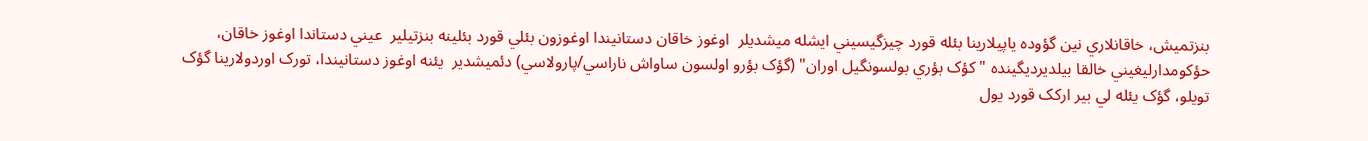بنزتميش، خاقانلاري نين گؤوده ياپيلارينا بئله قورد چيزگيسيني ايشله ميشديلر  اوغوز خاقان دستانيندا اوغوزون بئلي قورد بئلينه بنزتيلير  عيني دستاندا اوغوز خاقان، حؤکومدارليغيني خالقا بيلديرديگينده "کؤک بؤري بولسونگيل اوران" (گؤک بؤرو اولسون ساواش ناراسي/پارولاسي) دئميشدير  يئنه اوغوز دستانيندا، تورک اوردولارينا گؤک تويلو، گؤک يئله لي بير ارکک قورد يول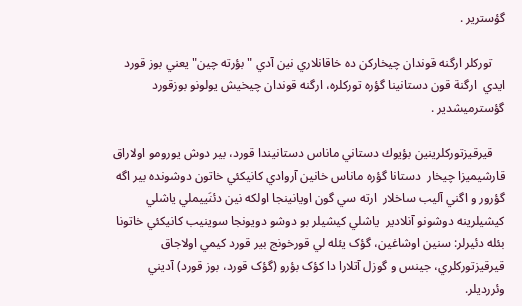گؤسترير .

    تورکلر ارگنه قوندان چيخارکن ده خاقانلاري نين آدي "بؤرته چين" يعني بوز قورد ايدي  ارگنة قون دستانينا گؤره تورکلره، ارگنه قوندان چيخيش يولونو بوزقورد گؤسترميشدير .

    قيرقيزتورکلرينين بؤيوك دستاني ماناس دستانيندا قورد، بير دوش يورومو اولاراق قارشيميزا چيخار  دستانا گؤره ماناس خانين آروادي کانيکئي خاتون دوشونده بير اگه گؤرور و اگني آليب ساخلار  ارته سي گون اويانينجا اولکه نين دئنَييملي ياشلي کيشيلرينه دوشونو آنلادير  ياشلي کيشيلر بو دوشو دويونجا سوينيب کانيکئي خاتونا بئله دئيرلر: سنين اوشاغين، گؤک يئله لي قورخونج بير قورد كيمي اولاجاق  قيرقيزتورکلري، جينس و گوزل آتلارا دا کؤک بؤرو (گؤک قورد، بوز قورد) آديني وئررديلر.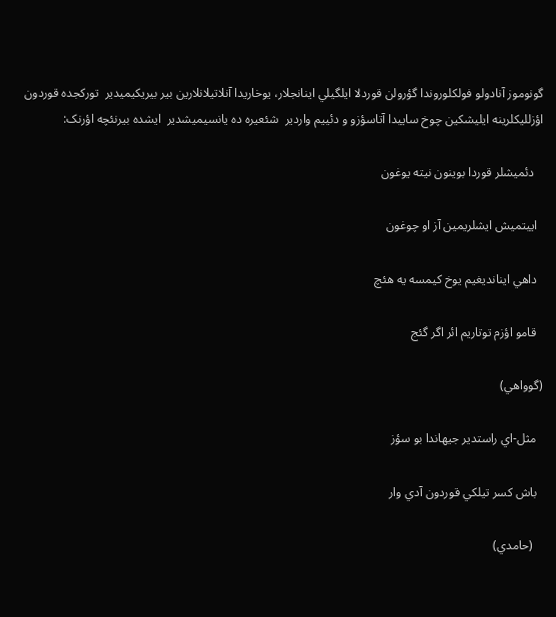گونوموز آنادولو فولکلوروندا گؤرولن قوردلا ايلگيلي اينانجلار، يوخاريدا آنلاتيلانلارين بير بيريکيميدير  تورکجده قوردون اؤزلليکلرينه ايليشکين چوخ ساييدا آتاسؤزو و دئييم واردير  شئعيره ده يانسيميشدير  ايشده بيرنئچه اؤرنک:

   دئميشلر قوردا بوينون نيته يوغون

  اييتميش ايشلريمين آز او چوغون

  داهي اينانديغيم يوخ کيمسه يه هئچ

  قامو اؤزم توتاريم ائر اگر گئج

(گوواهي)

  مثل-اي راستدير جيهاندا بو سؤز

  باش کسر تيلکي قوردون آدي وار

   (حامدي)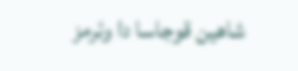شاهين قوجاسا دا وئرمز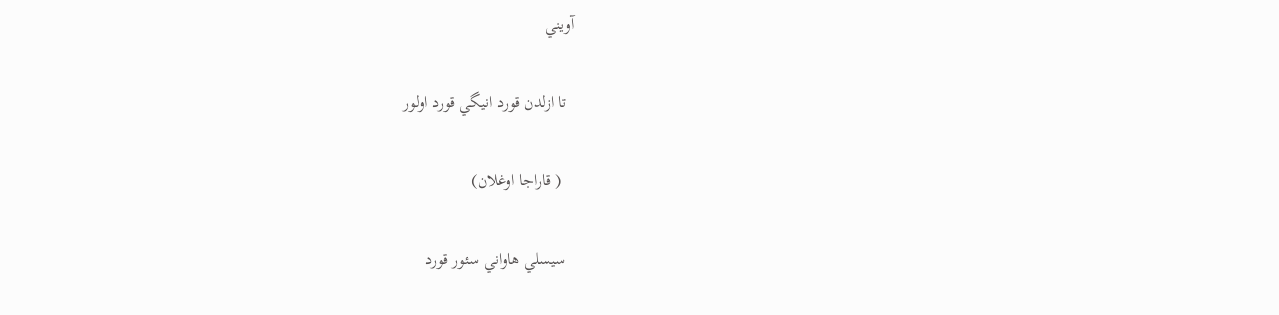آويني

  تا ازلدن قورد انيگي قورد اولور

   ( قاراجا اوغلان)

  سيسلي هاواني سئور قورد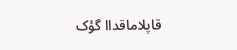قاپلاماقداا گؤک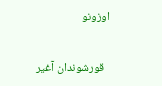اوزونو

  قورشوندان آغير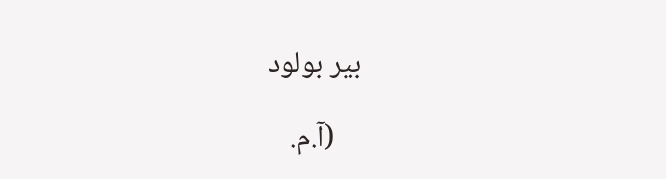بير بولود

    (آ.م.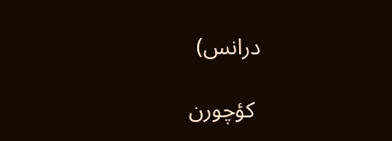درانس)

 کؤچورن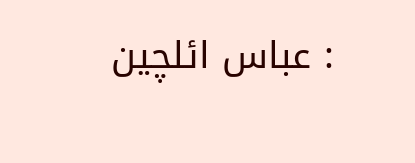: عباس ائلچين